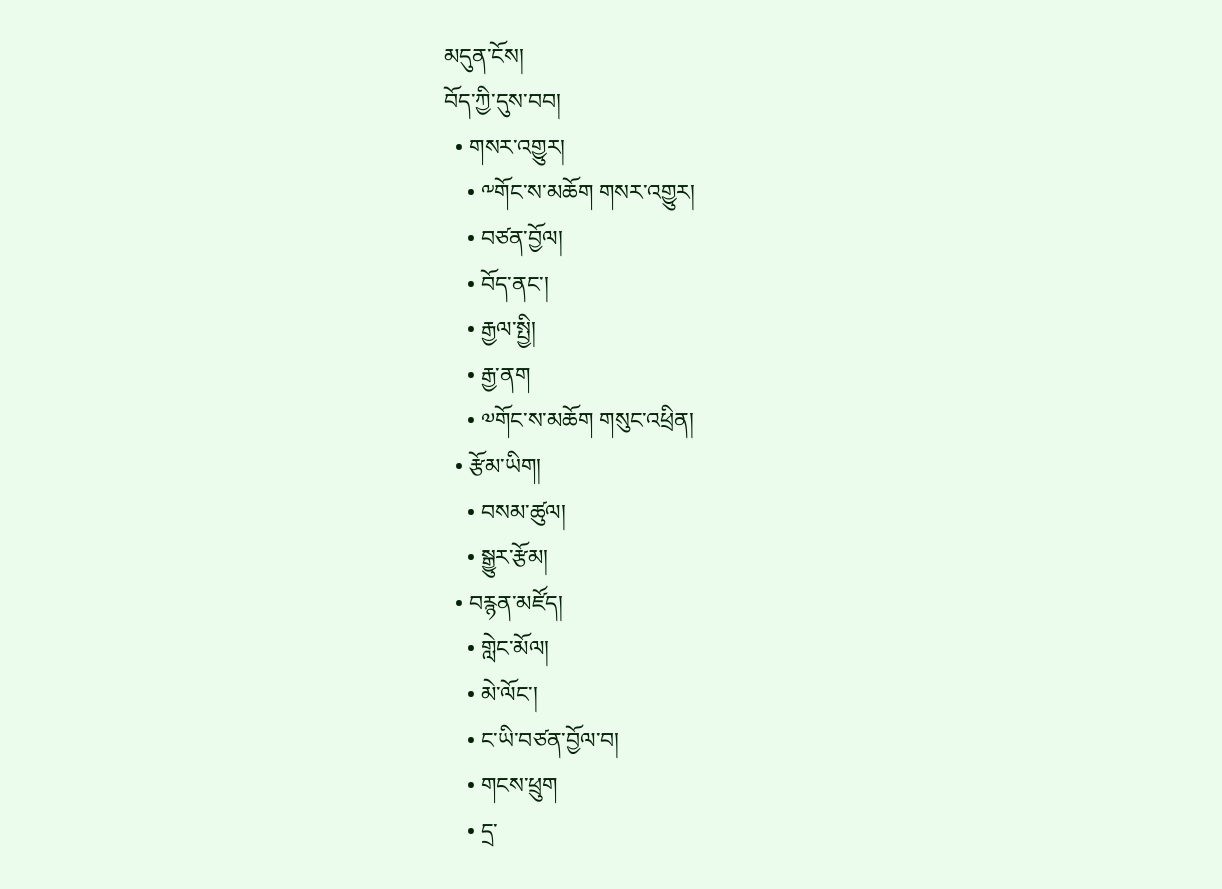མདུན་ངོས།
བོད་ཀྱི་དུས་བབ།
  • གསར་འགྱུར།
    • ༸གོང་ས་མཆོག གསར་འགྱུར།
    • བཙན་བྱོལ།
    • བོད་ནང་།
    • རྒྱལ་སྤྱི།
    • རྒྱ་ནག
    • ༧གོང་ས་མཆོག གསུང་འཕྲིན།
  • རྩོམ་ཡིག།
    • བསམ་ཚུལ།
    • སྒྱུར་རྩོམ།
  • བརྙན་མཛོད།
    • གླེང་མོལ།
    • མེ་ལོང་།
    • ང་ཡི་བཙན་བྱོལ་བ།
    • གངས་ཕྲུག
    • དྲ་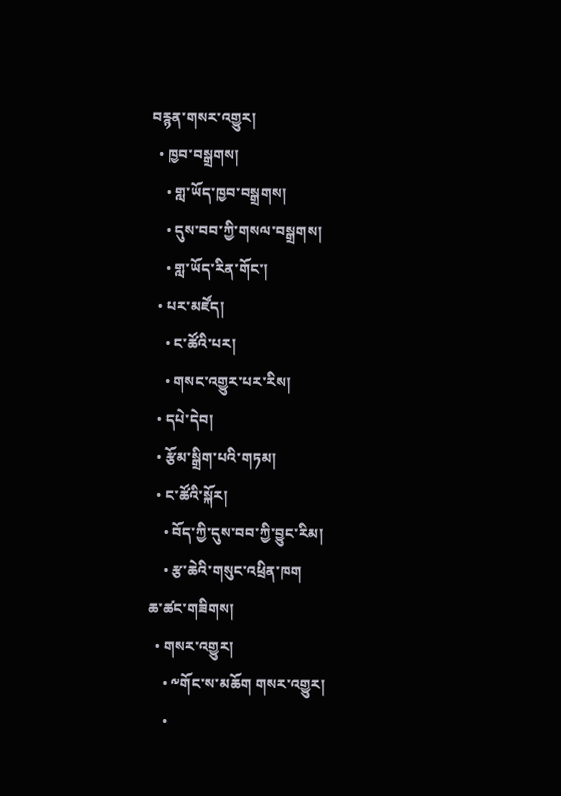བརྙན་གསར་འགྱུར།
  • ཁྱབ་བསྒྲགས།
    • གླ་ཡོད་ཁྱབ་བསྒྲགས།
    • དུས་བབ་ཀྱི་གསལ་བསྒྲགས།
    • གླ་ཡོད་རིན་གོང་།
  • པར་མཛོད།
    • ང་ཚོའི་པར།
    • གསང་འགྱུར་པར་རིས།
  • དཔེ་དེབ།
  • རྩོམ་སྒྲིག་པའི་གཏམ།
  • ང་ཚོའི་སྐོར།
    • བོད་ཀྱི་དུས་བབ་ཀྱི་བྱུང་རིམ།
    • རྩ་ཆེའི་གསུང་འཕྲིན་ཁག
ཆ་ཚང་གཟིགས།
  • གསར་འགྱུར།
    • ༸གོང་ས་མཆོག གསར་འགྱུར།
    •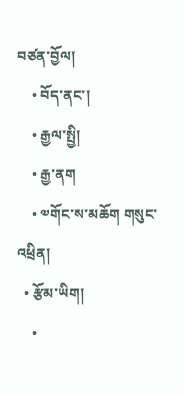བཙན་བྱོལ།
    • བོད་ནང་།
    • རྒྱལ་སྤྱི།
    • རྒྱ་ནག
    • ༧གོང་ས་མཆོག གསུང་འཕྲིན།
  • རྩོམ་ཡིག།
    •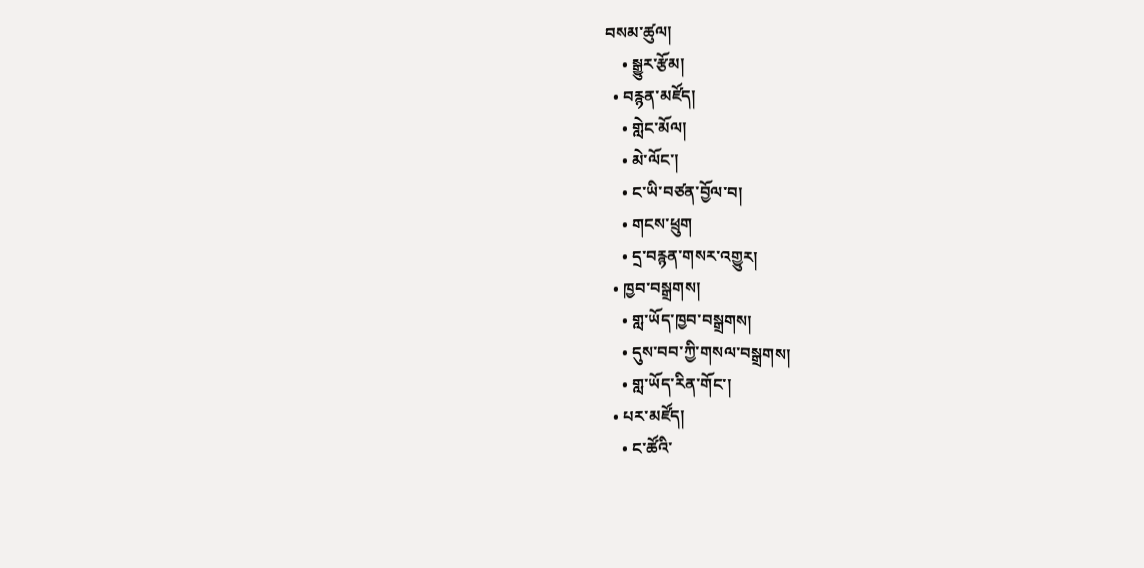བསམ་ཚུལ།
    • སྒྱུར་རྩོམ།
  • བརྙན་མཛོད།
    • གླེང་མོལ།
    • མེ་ལོང་།
    • ང་ཡི་བཙན་བྱོལ་བ།
    • གངས་ཕྲུག
    • དྲ་བརྙན་གསར་འགྱུར།
  • ཁྱབ་བསྒྲགས།
    • གླ་ཡོད་ཁྱབ་བསྒྲགས།
    • དུས་བབ་ཀྱི་གསལ་བསྒྲགས།
    • གླ་ཡོད་རིན་གོང་།
  • པར་མཛོད།
    • ང་ཚོའི་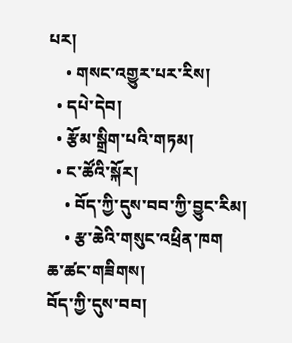པར།
    • གསང་འགྱུར་པར་རིས།
  • དཔེ་དེབ།
  • རྩོམ་སྒྲིག་པའི་གཏམ།
  • ང་ཚོའི་སྐོར།
    • བོད་ཀྱི་དུས་བབ་ཀྱི་བྱུང་རིམ།
    • རྩ་ཆེའི་གསུང་འཕྲིན་ཁག
ཆ་ཚང་གཟིགས།
བོད་ཀྱི་དུས་བབ།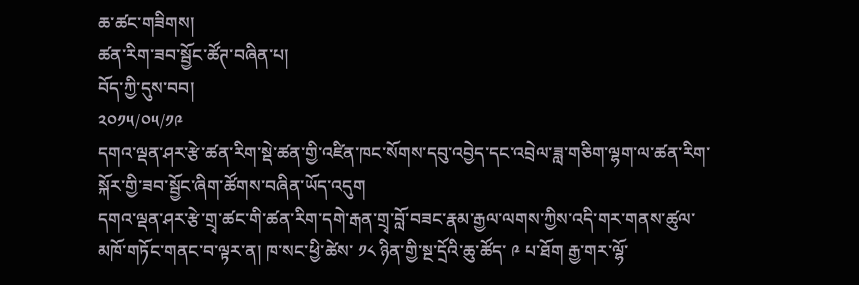ཆ་ཚང་གཟིགས།
ཚན་རིག་ཟབ་སྦྱོང་ཚོཊ་བཞིན་པ།
བོད་ཀྱི་དུས་བབ།
༢༠༡༥/༠༥/༡༩
དགའ་ལྡན་ཤར་རྩེ་ཚན་རིག་སྡེ་ཚན་གྱི་འཛིན་ཁང་སོགས་དབུ་འབྱེད་དང་འབྲེལ་ཟླ་གཅིག་ལྷག་ལ་ཚན་རིག་སྐོར་གྱི་ཟབ་སྦྱོང་ཞིག་ཚོགས་བཞིན་ཡོད་འདུག
དགའ་ལྡན་ཤར་རྩེ་གྲྭ་ཚང་གི་ཚན་རིག་དགེ་རྒན་གྲྭ་བློ་བཟང་རྣམ་རྒྱལ་ལགས་ཀྱིས་འདི་གར་གནས་ཚུལ་མཁོ་གཏོང་གནང་བ་ལྟར་ན། ཁ་སང་ཕྱི་ཚེས་ ༡༨ ཉིན་གྱི་སྔ་དྲོའི་ཆུ་ཚོད་ ༩ པ་ཐོག རྒྱ་གར་ལྷོ་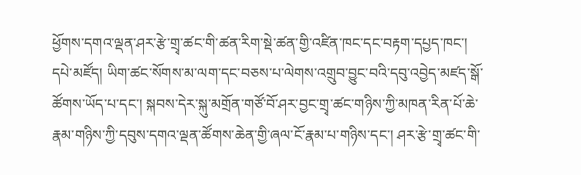ཕྱོགས་དགའ་ལྡན་ཤར་རྩེ་གྲྭ་ཚང་གི་ཚན་རིག་སྡེ་ཚན་གྱི་འཛིན་ཁང་དང་བརྟག་དཔྱད་ཁང་། དཔེ་མཛོད། ཡིག་ཚང་སོགས་མ་ལག་དང་བཅས་པ་ལེགས་འགྲུབ་བྱུང་བའི་དབུ་འབྱེད་མཛད་སྒོ་ཚོགས་ཡོད་པ་དང་། སྐབས་དེར་སྐུ་མགྲོན་གཙོ་བོ་ཤར་བྱང་གྲྭ་ཚང་གཉིས་ཀྱི་མཁན་རིན་པོ་ཆེ་རྣམ་གཉིས་ཀྱི་དབུས་དགའ་ལྡན་ཚོགས་ཆེན་གྱི་ཞལ་ངོ་རྣམ་པ་གཉིས་དང་། ཤར་རྩེ་གྲྭ་ཚང་གི་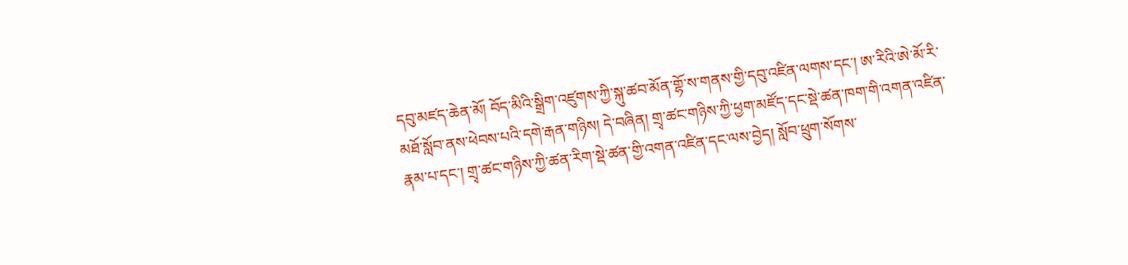དབུ་མཛད་ཆེན་མོ། བོད་མིའི་སྒྲིག་འཛུགས་ཀྱི་སྐུ་ཚབ་མོན་གྷོ་ས་གནས་གྱི་དབུ་འཛིན་ལགས་དང་། ཨ་རིའི་ཨེ་མོ་རི་མཐོ་སློབ་ནས་ཕེབས་པའི་དགེ་རྒན་གཉིས། དེ་བཞིན། གྲྭ་ཚང་གཉིས་ཀྱི་ཕྱག་མཛོད་དང་སྡེ་ཚན་ཁག་གི་འགན་འཛིན་རྣམ་པ་དང་། གྲྭ་ཚང་གཉིས་ཀྱི་ཚན་རིག་སྡེ་ཚན་གྱི་འགན་འཛིན་དང་ལས་བྱེད། སློབ་ཕྲུག་སོགས་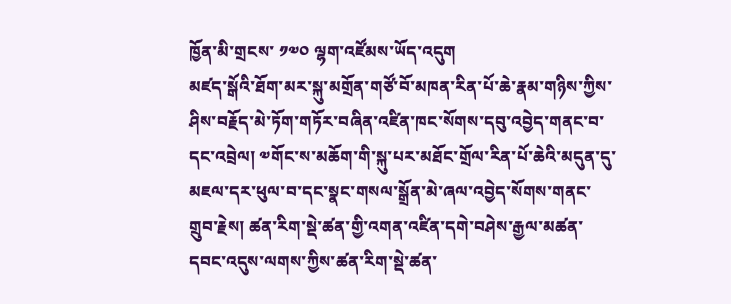ཁྱོན་མི་གྲངས་ ༡༧༠ ལྷག་འཛོམས་ཡོད་འདུག
མཛད་སྒོའི་ཐོག་མར་སྐུ་མགྲོན་གཙོ་བོ་མཁན་རིན་པོ་ཆེ་རྣམ་གཉིས་ཀྱིས་ཤིས་བརྗོད་མེ་ཏོག་གཏོར་བཞིན་འཛིན་ཁང་སོགས་དབུ་འབྱེད་གནང་བ་དང་འབྲེལ། ༧གོང་ས་མཆོག་གི་སྐུ་པར་མཐོང་གྲོལ་རིན་པོ་ཆེའི་མདུན་དུ་མཇལ་དར་ཕུལ་བ་དང་སྣང་གསལ་སྒྲོན་མེ་ཞལ་འབྱེད་སོགས་གནང་གྲུབ་རྗེས། ཚན་རིག་སྡེ་ཚན་གྱི་འགན་འཛིན་དགེ་བཤེས་རྒྱལ་མཚན་དབང་འདུས་ལགས་ཀྱིས་ཚན་རིག་སྡེ་ཚན་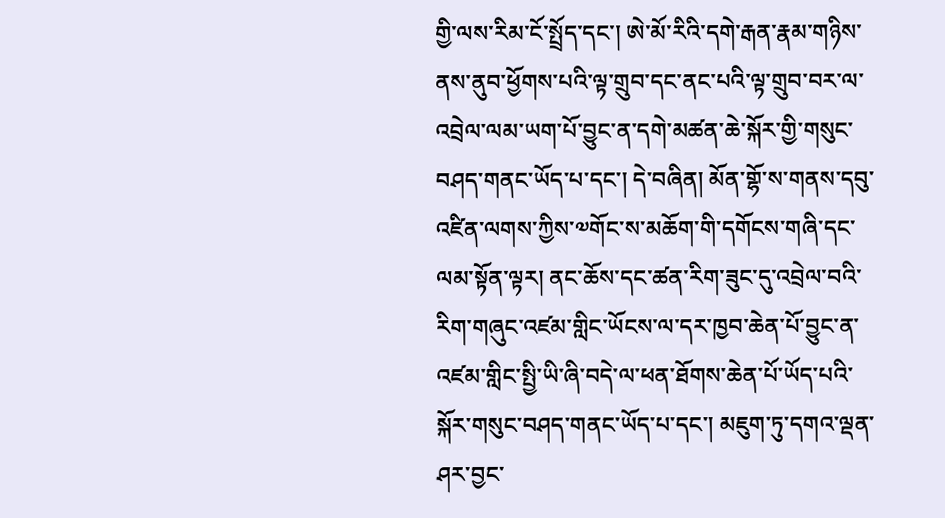གྱི་ལས་རིམ་ངོ་སྤྲོད་དང་། ཨེ་མོ་རིའི་དགེ་རྒན་རྣམ་གཉིས་ནས་ནུབ་ཕྱོགས་པའི་ལྟ་གྲུབ་དང་ནང་པའི་ལྟ་གྲུབ་བར་ལ་འབྲེལ་ལམ་ཡག་པོ་བྱུང་ན་དགེ་མཚན་ཆེ་སྐོར་གྱི་གསུང་བཤད་གནང་ཡོད་པ་དང་། དེ་བཞིན། མོན་གྷོ་ས་གནས་དབུ་འཛིན་ལགས་ཀྱིས་༧གོང་ས་མཆོག་གི་དགོངས་གཞི་དང་ལམ་སྟོན་ལྟར། ནང་ཆོས་དང་ཚན་རིག་ཟུང་དུ་འབྲེལ་བའི་རིག་གཞུང་འཛམ་གླིང་ཡོངས་ལ་དར་ཁྱབ་ཆེན་པོ་བྱུང་ན་འཛམ་གླིང་སྤྱི་ཡི་ཞི་བདེ་ལ་ཕན་ཐོགས་ཆེན་པོ་ཡོད་པའི་སྐོར་གསུང་བཤད་གནང་ཡོད་པ་དང་། མཇུག་ཏུ་དགའ་ལྡན་ཤར་བྱང་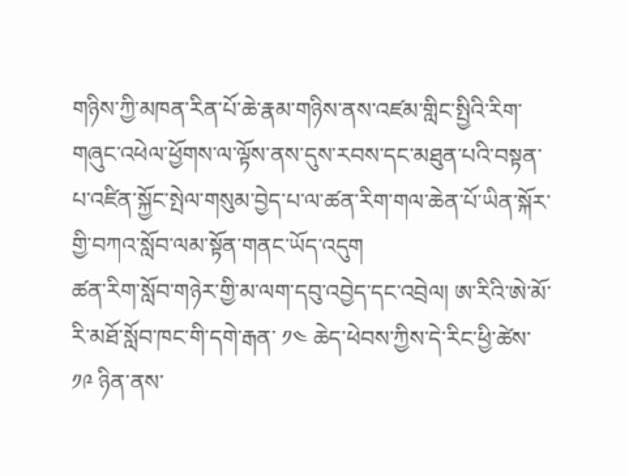གཉིས་ཀྱི་མཁན་རིན་པོ་ཆེ་རྣམ་གཉིས་ནས་འཛམ་གླིང་སྤྱིའི་རིག་གཞུང་འཕེལ་ཕྱོགས་ལ་ལྟོས་ནས་དུས་རབས་དང་མཐུན་པའི་བསྟན་པ་འཛིན་སྐྱོང་སྤེལ་གསུམ་བྱེད་པ་ལ་ཚན་རིག་གལ་ཆེན་པོ་ཡིན་སྐོར་གྱི་བཀའ་སློབ་ལམ་སྟོན་གནང་ཡོད་འདུག
ཚན་རིག་སློབ་གཉེར་གྱི་མ་ལག་དབུ་འབྱེད་དང་འབྲེལ། ཨ་རིའི་ཨེ་མོ་རི་མཐོ་སློབ་ཁང་གི་དགེ་རྒན་ ༡༤ ཆེད་ཕེབས་ཀྱིས་དེ་རིང་ཕྱི་ཚེས་ ༡༩ ཉིན་ནས་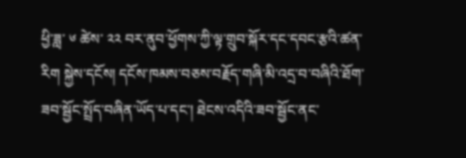ཕྱི་ཟླ་ ༦ ཚེས་ ༢༢ བར་ནུབ་ཕྱོགས་ཀྱི་ལྟ་གྲུབ་སྐོར་དང་དབང་རྩའི་ཚན་རིག སྐྱེས་དངོས། དངོས་ཁམས་བཅས་བརྗོད་གཞི་མི་འདྲ་བ་བཞིའི་ཐོག་ཟབ་སྦྱོང་སྤྲོད་བཞིན་ཡོད་པ་དང་། ཐེངས་འདིའི་ཟབ་སྦྱོང་ནང་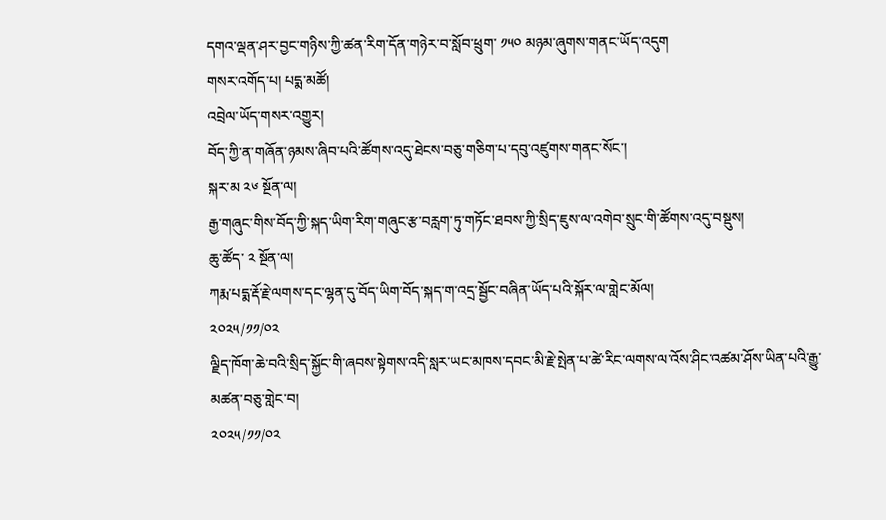དགའ་ལྡན་ཤར་བྱང་གཉིས་ཀྱི་ཚན་རིག་དོན་གཉེར་བ་སློབ་ཕྲུག་ ༡༥༠ མཉམ་ཞུགས་གནང་ཡོད་འདུག
གསར་འགོད་པ། པདྨ་མཚོ།
འབྲེལ་ཡོད་གསར་འགྱུར།
བོད་ཀྱི་ན་གཞོན་ཉམས་ཞིབ་པའི་ཚོགས་འདུ་ཐེངས་བཅུ་གཅིག་པ་དབུ་འཛུགས་གནང་སོང་།
སྐར་མ ༢༦ སྔོན་ལ།
རྒྱ་གཞུང་གིས་བོད་ཀྱི་སྐད་ཡིག་རིག་གཞུང་རྩ་བརླག་ཏུ་གཏོང་ཐབས་ཀྱི་སྲིད་ཇུས་ལ་འགེབ་སྲུང་གི་ཚོགས་འདུ་བསྡུས།
ཆུ་ཚོད་ ༢ སྔོན་ལ།
ཀརྨ་པདྨ་རྡོ་རྗེ་ལགས་དང་ལྷན་དུ་བོད་ཡིག་བོད་སྐད་ག་འདྲ་སྦྱོང་བཞིན་ཡོད་པའི་སྐོར་ལ་གླེང་མོལ།
༢༠༢༥/༡༡/༠༢
ལྗིད་ཁོག་ཆེ་བའི་སྲིད་སྐྱོང་གི་ཞབས་སྟེགས་འདི་སླར་ཡང་མཁས་དབང་མི་རྗེ་སྤེན་པ་ཚེ་རིང་ལགས་ལ་འོས་ཤིང་འཚམ་ཤོས་ཡིན་པའི་རྒྱུ་མཚན་བཅུ་གླེང་བ།
༢༠༢༥/༡༡/༠༢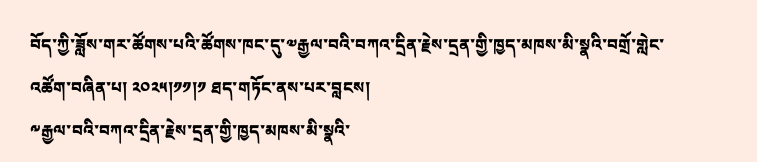བོད་ཀྱི་ཟློས་གར་ཚོགས་པའི་ཚོགས་ཁང་དུ་༧རྒྱལ་བའི་བཀའ་དྲིན་རྗེས་དྲན་གྱི་ཁྱད་མཁས་མི་སྣའི་བགྲོ་གླེང་འཚོག་བཞིན་པ། ༢༠༢༥།༡༡།༡ ཐད་གཏོང་ནས་པར་བླངས།
༸རྒྱལ་བའི་བཀའ་དྲིན་རྗེས་དྲན་གྱི་ཁྱད་མཁས་མི་སྣའི་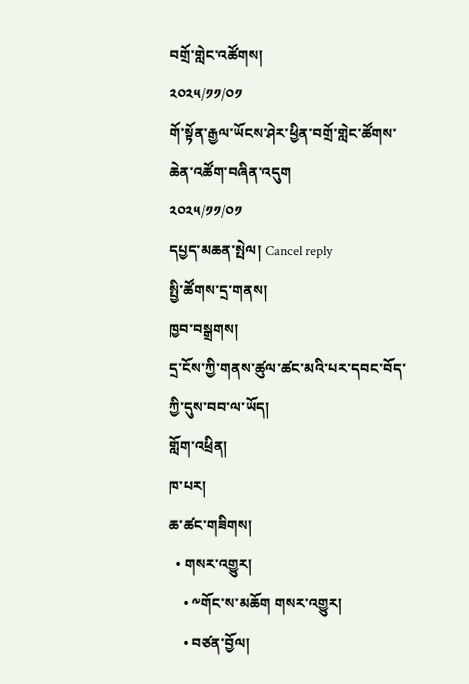བགྲོ་གླེང་འཚོགས།
༢༠༢༥/༡༡/༠༡
གོ་སྟོན་རྒྱལ་ཡོངས་ཤེར་ཕྱིན་བགྲོ་གླེང་ཚོགས་ཆེན་འཚོག་བཞིན་འདུག
༢༠༢༥/༡༡/༠༡
དཔྱད་མཆན་སྤེལ། Cancel reply
སྤྱི་ཚོགས་དྲ་གནས།
ཁྱབ་བསྒྲགས།
དྲ་ངོས་ཀྱི་གནས་ཚུལ་ཚང་མའི་པར་དབང་བོད་ཀྱི་དུས་བབ་ལ་ཡོད།
གློག་འཕྲིན།
ཁ་པར།
ཆ་ཚང་གཟིགས།
  • གསར་འགྱུར།
    • ༸གོང་ས་མཆོག གསར་འགྱུར།
    • བཙན་བྱོལ།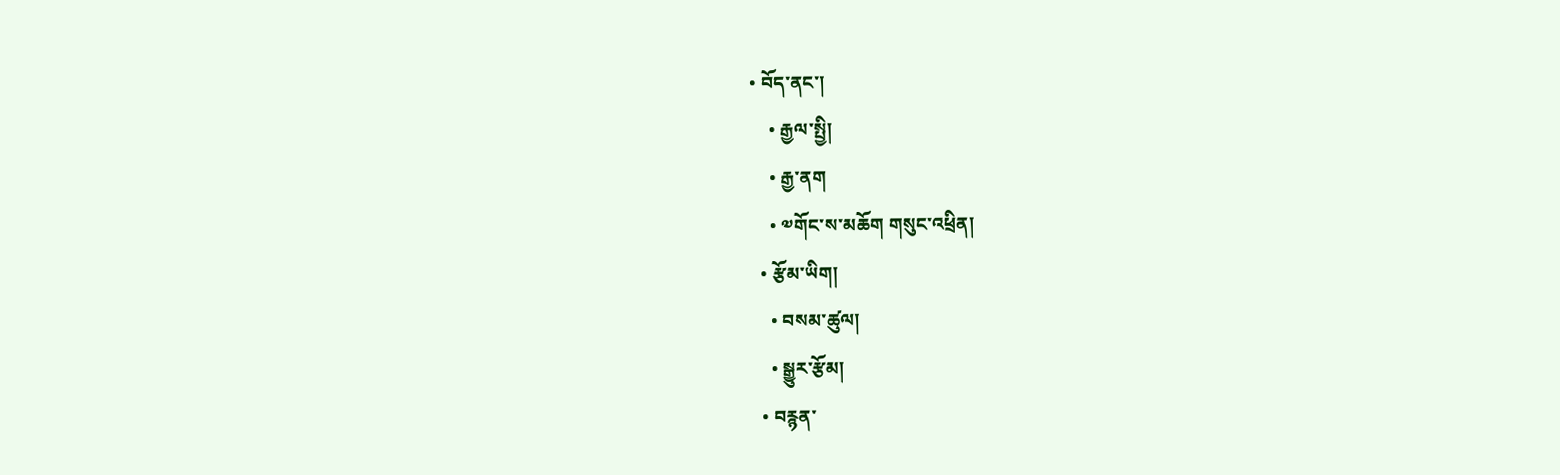• བོད་ནང་།
    • རྒྱལ་སྤྱི།
    • རྒྱ་ནག
    • ༧གོང་ས་མཆོག གསུང་འཕྲིན།
  • རྩོམ་ཡིག།
    • བསམ་ཚུལ།
    • སྒྱུར་རྩོམ།
  • བརྙན་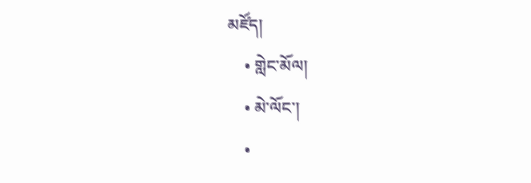མཛོད།
    • གླེང་མོལ།
    • མེ་ལོང་།
    •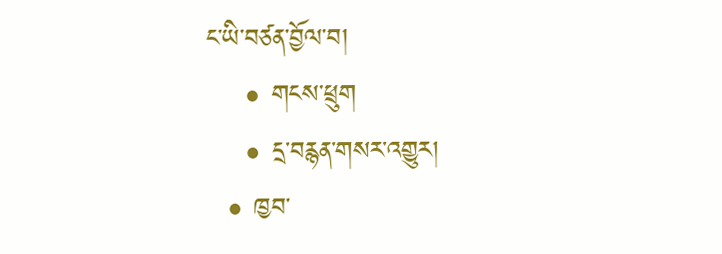ང་ཡི་བཙན་བྱོལ་བ།
    • གངས་ཕྲུག
    • དྲ་བརྙན་གསར་འགྱུར།
  • ཁྱབ་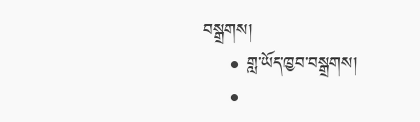བསྒྲགས།
    • གླ་ཡོད་ཁྱབ་བསྒྲགས།
    •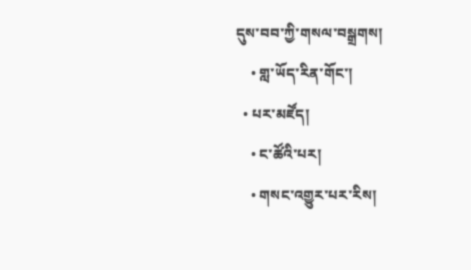དུས་བབ་ཀྱི་གསལ་བསྒྲགས།
    • གླ་ཡོད་རིན་གོང་།
  • པར་མཛོད།
    • ང་ཚོའི་པར།
    • གསང་འགྱུར་པར་རིས།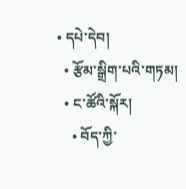• དཔེ་དེབ།
  • རྩོམ་སྒྲིག་པའི་གཏམ།
  • ང་ཚོའི་སྐོར།
    • བོད་ཀྱི་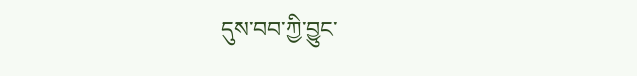དུས་བབ་ཀྱི་བྱུང་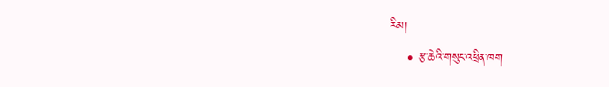རིམ།
    • རྩ་ཆེའི་གསུང་འཕྲིན་ཁག